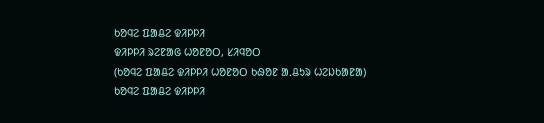ᱠᱚᱧᱮ ᱯᱟᱪᱮ ᱫᱤᱞᱞᱤ
ᱫᱤᱞᱞᱤ ᱨᱮᱱᱟᱜ ᱦᱚᱱᱚᱛ, ᱥᱤᱧᱚᱛ
(ᱠᱚᱧᱮ ᱯᱟᱪᱮ ᱫᱤᱞᱞᱤ ᱦᱚᱱᱚᱛ ᱠᱷᱚᱱ ᱟᱹᱪᱩᱨ ᱦᱮᱡᱠᱟᱱᱟ)
ᱠᱚᱧᱮ ᱯᱟᱪᱮ ᱫᱤᱞᱞᱤ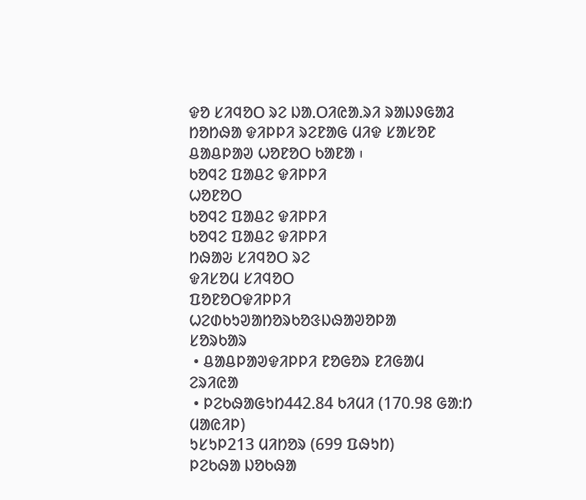ᱫᱚ ᱥᱤᱧᱚᱛ ᱨᱮ ᱡᱟᱹᱛᱤᱭᱟᱹᱨᱤ ᱨᱟᱡᱽᱜᱟᱲ ᱴᱚᱴᱷᱟ ᱫᱤᱞᱞᱤ ᱨᱮᱱᱟᱜ ᱢᱤᱫ ᱥᱟᱥᱚᱱ ᱪᱟᱪᱞᱟᱣ ᱦᱚᱱᱚᱛ ᱠᱟᱱᱟ ᱾
ᱠᱚᱧᱮ ᱯᱟᱪᱮ ᱫᱤᱞᱞᱤ
ᱦᱚᱱᱚᱛ
ᱠᱚᱧᱮ ᱯᱟᱪᱮ ᱫᱤᱞᱞᱤ
ᱠᱚᱧᱮ ᱯᱟᱪᱮ ᱫᱤᱞᱞᱤ
ᱴᱷᱟᱶ ᱥᱤᱧᱚᱛ ᱨᱮ
ᱫᱤᱥᱚᱢ ᱥᱤᱧᱚᱛ
ᱯᱚᱱᱚᱛᱫᱤᱞᱞᱤ
ᱦᱮᱰᱠᱩᱣᱟᱴᱚᱨᱠᱚᱝᱡᱷᱟᱣᱚᱞᱟ
ᱥᱚᱨᱠᱟᱨ
 • ᱪᱟᱪᱞᱟᱣᱫᱤᱞᱞᱤ ᱱᱚᱜᱚᱨ ᱱᱤᱜᱟᱢ
ᱮᱨᱤᱭᱟ
 • ᱞᱮᱠᱷᱟᱜᱩᱴ442.84 ᱠᱤᱢᱤ (170.98 ᱜᱟᱺᱴ ᱢᱟᱭᱤᱞ)
ᱩᱥᱩᱞ213 ᱢᱤᱴᱚᱨ (699 ᱯᱷᱩᱴ)
ᱞᱮᱠᱷᱟ ᱡᱚᱠᱷᱟ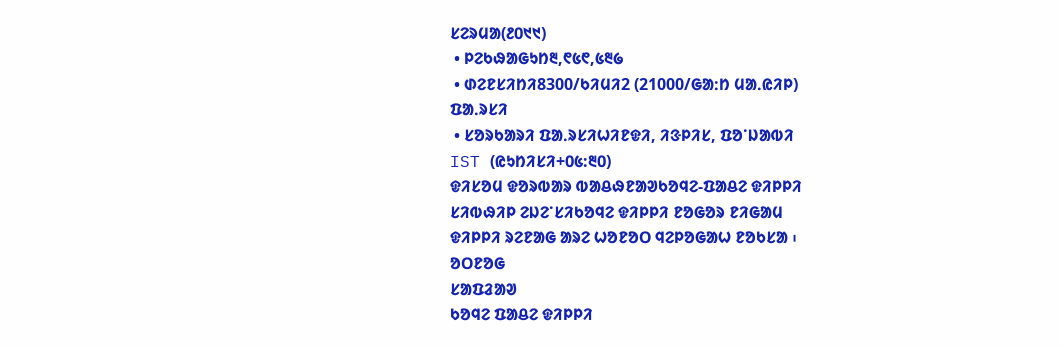ᱥᱮᱨᱢᱟ(᱒᱐᱑᱑)
 • ᱞᱮᱠᱷᱟᱜᱩᱴ᱓,᱖᱕᱖,᱕᱓᱙
 • ᱰᱮᱱᱥᱤᱴᱤ8300/ᱠᱤᱢᱤ2 (21000/ᱜᱟᱺᱴ ᱢᱟᱹᱭᱤᱞ)
ᱯᱟᱹᱨᱥᱤ
 • ᱥᱚᱨᱠᱟᱨᱤ ᱯᱟᱹᱨᱥᱤᱦᱤᱱᱫᱤ, ᱤᱝᱞᱤᱥ, ᱯᱚᱸᱡᱟᱵᱤ
IST (ᱭᱩᱴᱤᱥᱤ+᱐᱕:᱓᱐)
ᱫᱤᱥᱚᱢ ᱫᱚᱨᱵᱟᱨ ᱵᱟᱪᱷᱱᱟᱣᱠᱚᱧᱮ-ᱯᱟᱪᱮ ᱫᱤᱞᱞᱤ
ᱥᱤᱵᱷᱤᱞ ᱮᱡᱮᱸᱥᱤᱠᱚᱧᱮ ᱫᱤᱞᱞᱤ ᱱᱚᱜᱚᱨ ᱱᱤᱜᱟᱢ
ᱫᱤᱞᱞᱤ ᱨᱮᱱᱟᱜ ᱟᱨᱮ ᱦᱚᱱᱚᱛ ᱧᱮᱞᱚᱜᱟᱦ ᱱᱚᱠᱥᱟ ᱾
ᱚᱛᱱᱚᱜ
ᱥᱟᱯᱲᱟᱣ
ᱠᱚᱧᱮ ᱯᱟᱪᱮ ᱫᱤᱞᱞᱤ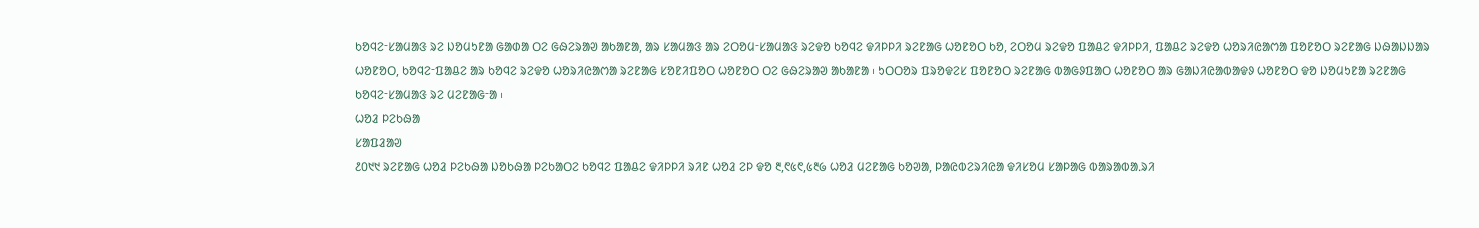ᱠᱚᱧᱮᱼᱥᱟᱢᱟᱝ ᱨᱮ ᱡᱚᱢᱩᱱᱟ ᱜᱟᱰᱟ ᱛᱮ ᱜᱷᱮᱨᱟᱣ ᱟᱠᱟᱱᱟ, ᱟᱨ ᱥᱟᱢᱟᱝ ᱟᱨ ᱮᱛᱚᱢᱼᱥᱟᱢᱟᱝ ᱨᱮᱫᱚ ᱠᱚᱧᱮ ᱫᱤᱞᱞᱤ ᱨᱮᱱᱟᱜ ᱦᱚᱱᱚᱛ ᱠᱚ, ᱮᱛᱚᱢ ᱨᱮᱫᱚ ᱯᱟᱪᱮ ᱫᱤᱞᱞᱤ, ᱯᱟᱪᱮ ᱨᱮᱫᱚ ᱦᱚᱨᱤᱭᱟᱬᱟ ᱯᱚᱱᱚᱛ ᱨᱮᱱᱟᱜ ᱡᱷᱟᱡᱡᱟᱨ ᱦᱚᱱᱚᱛ, ᱠᱚᱧᱮᱼᱯᱟᱪᱮ ᱟᱨ ᱠᱚᱧᱮ ᱨᱮᱫᱚ ᱦᱚᱨᱤᱭᱟᱬᱟ ᱨᱮᱱᱟᱜ ᱥᱚᱱᱤᱯᱚᱛ ᱦᱚᱱᱚᱛ ᱛᱮ ᱜᱷᱮᱨᱟᱣ ᱟᱠᱟᱱᱟ ᱾ ᱩᱛᱛᱚᱨ ᱯᱨᱚᱫᱮᱥ ᱯᱚᱱᱚᱛ ᱨᱮᱱᱟᱜ ᱵᱟᱜᱽᱯᱟᱛ ᱦᱚᱱᱚᱛ ᱟᱨ ᱜᱟᱡᱤᱭᱟᱵᱟᱫᱽ ᱦᱚᱱᱚᱛ ᱫᱚ ᱡᱚᱢᱩᱱᱟ ᱨᱮᱱᱟᱜ ᱠᱚᱧᱮᱼᱥᱟᱢᱟᱝ ᱨᱮ ᱢᱮᱱᱟᱜᱼᱟ ᱾
ᱦᱚᱲ ᱞᱮᱠᱷᱟ
ᱥᱟᱯᱲᱟᱣ
᱒᱐᱑᱑ ᱨᱮᱱᱟᱜ ᱦᱚᱲ ᱞᱮᱠᱷᱟ ᱡᱚᱠᱷᱟ ᱞᱮᱠᱟᱛᱮ ᱠᱚᱧᱮ ᱯᱟᱪᱮ ᱫᱤᱞᱞᱤ ᱨᱤᱱ ᱦᱚᱲ ᱮᱞ ᱫᱚ ᱓,᱖᱕᱖,᱕᱓᱙ ᱦᱚᱲ ᱢᱮᱱᱟᱜ ᱠᱚᱣᱟ, ᱞᱟᱭᱵᱮᱨᱤᱭᱟ ᱫᱤᱥᱚᱢ ᱥᱟᱞᱟᱜ ᱵᱟᱨᱟᱵᱟᱹᱨᱤ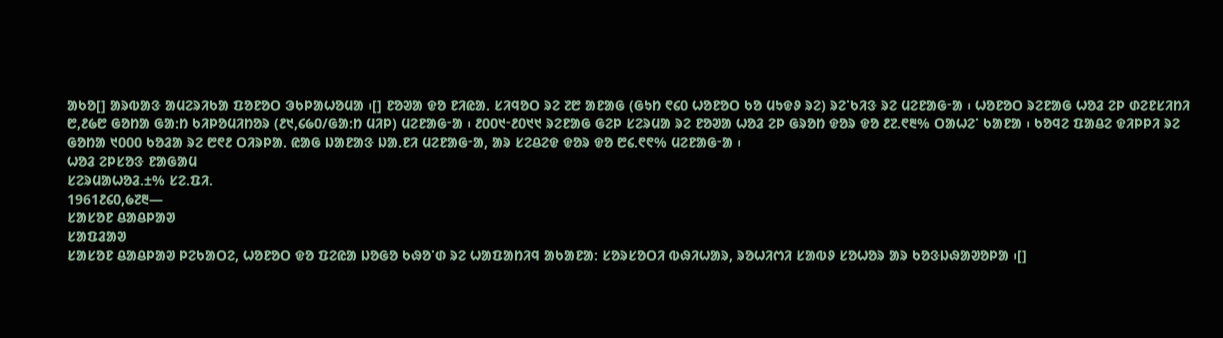ᱟᱠᱚ[] ᱟᱨᱵᱟᱝ ᱟᱢᱮᱨᱤᱠᱟ ᱯᱚᱱᱚᱛ ᱳᱠᱞᱟᱦᱚᱢᱟ ᱾[] ᱱᱚᱣᱟ ᱫᱚ ᱱᱤᱭᱟᱹ ᱥᱤᱧᱚᱛ ᱨᱮ ᱗᱘ ᱟᱱᱟᱜ (ᱜᱩᱴ ᱖᱔᱐ ᱦᱚᱱᱚᱛ ᱠᱚ ᱢᱩᱫᱽ ᱨᱮ) ᱨᱮᱸᱠᱤᱝ ᱨᱮ ᱢᱮᱱᱟᱜᱼᱟ ᱾ ᱦᱚᱱᱚᱛ ᱨᱮᱱᱟᱜ ᱦᱚᱲ ᱮᱞ ᱰᱮᱱᱥᱤᱴᱤ ᱘,᱒᱙᱘ ᱜᱚᱴᱟ ᱜᱟᱺᱴ ᱠᱤᱞᱚᱢᱤᱴᱚᱨ (᱒᱑,᱔᱙᱐/ᱜᱟᱺᱴ ᱢᱤᱞ) ᱢᱮᱱᱟᱜᱼᱟ ᱾ ᱒᱐᱐᱑ᱼ᱒᱐᱑᱑ ᱨᱮᱱᱟᱜ ᱜᱮᱞ ᱥᱮᱨᱢᱟ ᱨᱮ ᱱᱚᱣᱟ ᱦᱚᱲ ᱮᱞ ᱜᱨᱚᱴ ᱫᱚᱨ ᱫᱚ ᱒᱗.᱖᱓% ᱛᱟᱦᱮᱸ ᱠᱟᱱᱟ ᱾ ᱠᱚᱧᱮ ᱯᱟᱪᱮ ᱫᱤᱞᱞᱤ ᱨᱮ ᱜᱚᱴᱟ ᱑᱐᱐᱐ ᱠᱚᱲᱟ ᱨᱮ ᱘᱖᱒ ᱛᱤᱨᱞᱟᱹ ᱭᱟᱜ ᱡᱟᱱᱟᱝ ᱡᱟᱹᱱᱤ ᱢᱮᱱᱟᱜᱼᱟ, ᱟᱨ ᱥᱮᱪᱮᱫ ᱫᱚᱨ ᱫᱚ ᱘᱔.᱖᱖% ᱢᱮᱱᱟᱜᱼᱟ ᱾
ᱦᱚᱲ ᱮᱞᱥᱚᱝ ᱱᱟᱜᱟᱢ
ᱥᱮᱨᱢᱟᱦᱚᱲ.±% ᱥᱮ.ᱯᱤ.
1961᱒᱔᱐,᱙᱗᱓—
ᱥᱟᱥᱚᱱ ᱪᱟᱪᱞᱟᱣ
ᱥᱟᱯᱲᱟᱣ
ᱥᱟᱥᱚᱱ ᱪᱟᱪᱞᱟᱣ ᱞᱮᱠᱟᱛᱮ, ᱦᱚᱱᱚᱛ ᱫᱚ ᱯᱮᱭᱟ ᱡᱚᱜᱚ ᱠᱷᱚᱸᱰ ᱨᱮ ᱦᱟᱯᱟᱴᱤᱧ ᱟᱠᱟᱱᱟ: ᱥᱚᱨᱥᱚᱛᱤ ᱵᱷᱤᱦᱟᱨ, ᱨᱚᱦᱤᱬᱤ ᱥᱟᱵᱽ ᱥᱚᱦᱚᱨ ᱟᱨ ᱠᱚᱝᱡᱷᱟᱣᱚᱞᱟ ᱾[]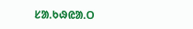ᱥᱟᱹᱠᱷᱭᱟᱹᱛ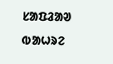ᱥᱟᱯᱲᱟᱣ
ᱵᱟᱦᱨᱮ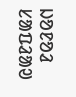ᱡᱚᱱᱚᱲ
ᱥᱟᱯᱲᱟᱣ